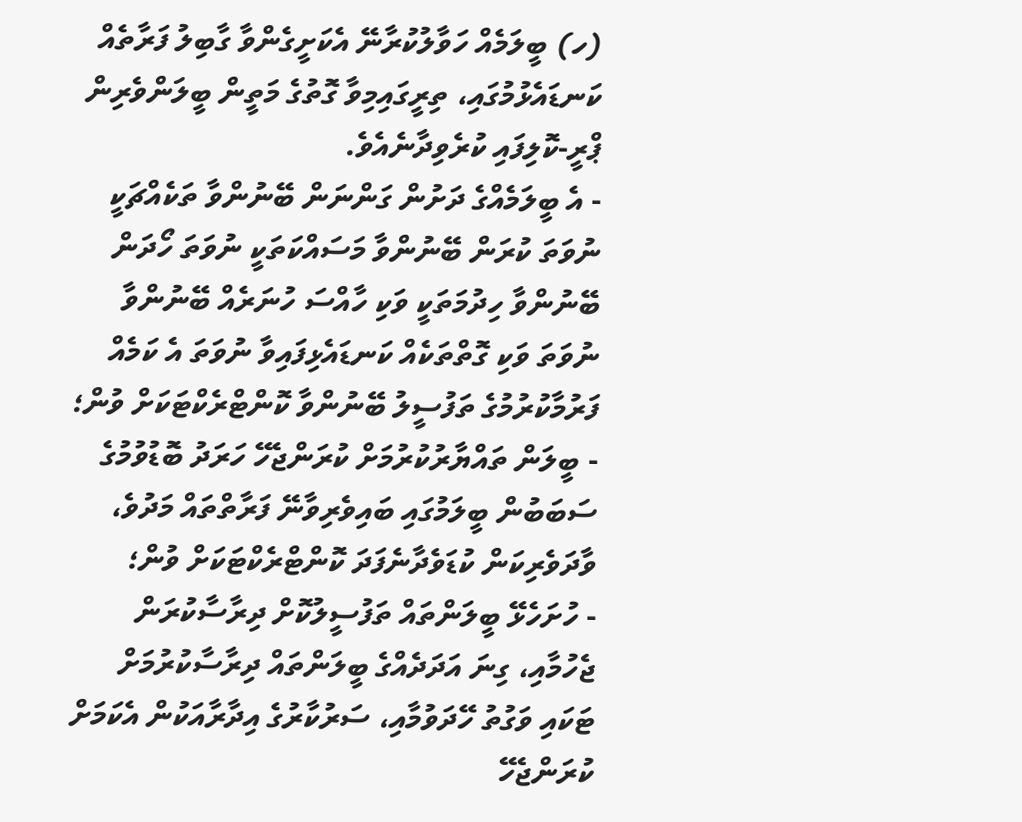(ހ) ބީލަމެއް ހަވާލުކުރާނޭ އެކަށީގެންވާ ގާބިލު ފަރާތެއް ކަނޑައެޅުމުގައި، ތިރީގައިމިވާ ގޮތުގެ މަތީން ބީލަންވެރިން ޕްރީ-ކޮލިފައި ކުރެވިދާނެއެވެ.
- އެ ބީލަމެއްގެ ދަށުން ގަންނަން ބޭނުންވާ ތަކެއްޗަކީ ނުވަތަ ކުރަން ބޭނުންވާ މަސައްކަތަކީ ނުވަތަ ހޯދަން ބޭނުންވާ ހިދުމަތަކީ ވަކި ހާއްސަ ހުނަރެއް ބޭނުންވާ ނުވަތަ ވަކި ގޮތްތަކެއް ކަނޑައެޅިފައިވާ ނުވަތަ އެ ކަމެއް ފަރުމާކުރުމުގެ ތަފުސީލު ބޭނުންވާ ކޮންޓްރެކްޓަކަށް ވުން؛
- ބީލަން ތައްޔާރުކުރުމަށް ކުރަންޖެހޭ ހަރަދު ބޮޑުވުމުގެ ސަބަބުން ބީލަމުގައި ބައިވެރިވާނޭ ފަރާތްތައް މަދުވެ، ވާދަވެރިކަން ކުޑަވެދާނެފަދަ ކޮންޓްރެކްޓަކަށް ވުން؛
- ހުށަހެޅޭ ބީލަންތައް ތަފުސީލުކޮށް ދިރާސާކުރަން ޖެހުމާއި، ގިނަ އަދަދެއްގެ ބީލަންތައް ދިރާސާކުރުމަށް ޓަކައި ވަގުތު ހޭދަވުމާއި، ސަރުކާރުގެ އިދާރާއަކުން އެކަމަށް ކުރަންޖެހޭ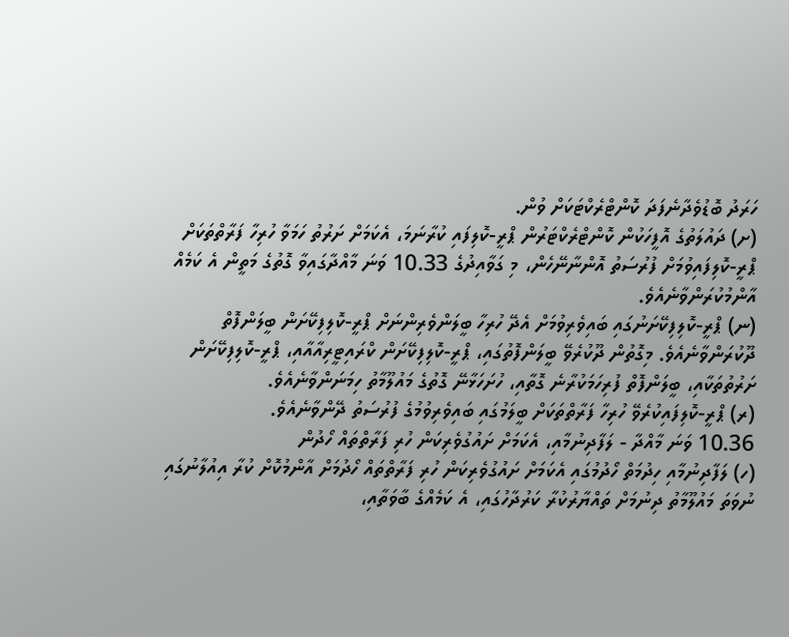ހަރަދު ބޮޑުވެދާނެފަދަ ކޮންޓްރެކްޓަކަށް ވުން.
(ށ) ދައުލަތުގެ އޮފީހަކުން ކޮންޓްރެކްޓަރުން ޕްރީ-ކޮލިފައި ކުރާނަމަ، އެކަމަށް ށަރުތު ހަމަވާ ހުރިހާ ފަރާތްތަކަށް ޕްރީ-ކޮލިފައިވުމަށް ފުރުސަތު އޮންނާނޭހެން، މި ގަވާއިދުގެ 10.33 ވަނަ މާއްދާގައިވާ ގޮތުގެ މަތީން އެ ކަމެއް އާންމުކުރަންވާނެއެވެ.
(ނ) ޕްރީ-ކޮލިފިކޭށަނުގައި ބައިވެރިވުމަށް އެދޭ ހުރިހާ ބީލަންވެރިންނަށް ޕްރީ-ކޮލިފިކޭށަން ބީލަންފޮތް ދޫކުރަންވާނެއެވެ. މިގޮތުން ދޫކުރެވޭ ބީލަންފޮތުގައި، ޕްރީ-ކޮލިފިކޭށަން ކްރައިޓީރިއާއާއި، ޕްރީ-ކޮލިފިކޭށަން ށަރުތުތަކާއި، ބީލަންފޮތް ފުރިހަމަކުރާނެ ގޮތާއި، ހުށަހަޅާނޭ ގޮތުގެ މައުލޫމާތު ހިމަނަންވާނެއެވެ.
(ރ) ޕްރީ-ކޮލިފައިކުރެވޭ ހުރިހާ ފަރާތްތަކަށް ބީލަމުގައި ބައިވެރިވުމުގެ ފުރުސަތު ދޭންވާނެއެވެ.
10.36 ވަނަ މާއްދާ - ލަފާދިނުމާއި، އެކަމަށް ށައުގުވެރިކަން ހުރި ފަރާތްތައް ހޯދުން
(ހ) ލަފާދިނުމާއި ހިދުމަތް ހޯދުމުގައި އެކަމަށް ށައުގުވެރިކަން ހުރި ފަރާތްތައް ހޯދުމަށް އާންމުކޮށް ކުރާ އިއުލާނުގައި ނުވަތަ މައުލޫމާތު ދިނުމަށް ތައްޔާރުކުރާ ކަރުދާހުގައި، އެ ކަމެއްގެ ބާވަތާއި،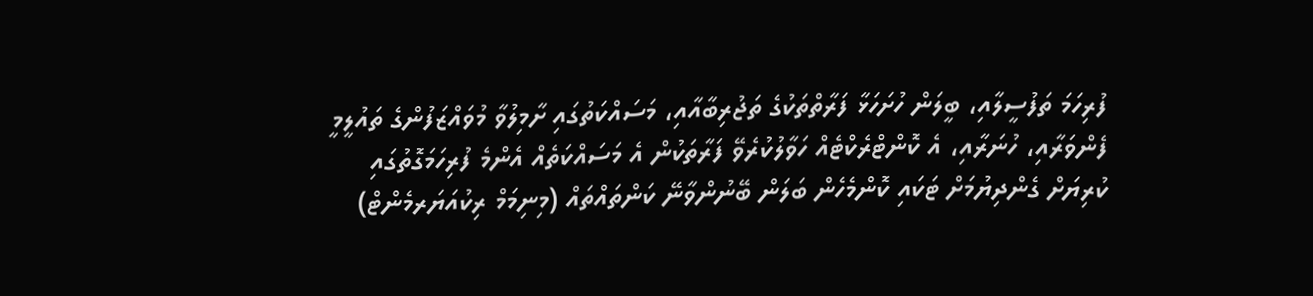ފުރިހަމަ ތަފުސީލާއި، ބީލަން ހުށަހަޅާ ފަރާތްތަކުގެ ތަޖުރިބާއާއި، މަސައްކަތުގައި ށާމިލުވާ މުވައްޒަފުންގެ ތައުލީމީ ފެންވަރާއި، ހުނަރާއި، އެ ކޮންޓްރެކްޓެއް ހަވާލުކުރެވޭ ފަރާތަކުން އެ މަސައްކަތެއް އެންމެ ފުރިހަމަގޮތުގައި ކުރިޔަށް ގެންދިޔުމަށް ޓަކައި ކޮންމެހެން ބަލަން ބޭނުންވާނޭ ކަންތައްތައް (މިނިމަމް ރިކުއަޔަރމެންޓް)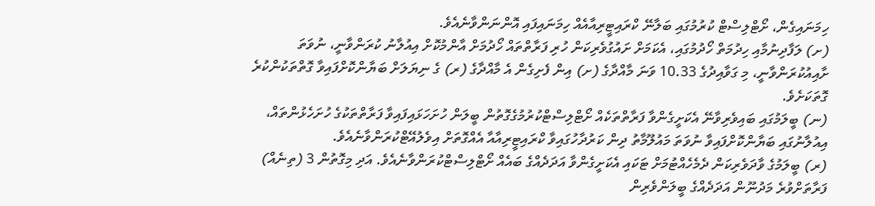ހިމަނައިގެން، ށޯޓްލިސްޓް ކުރުމުގައި ބަލާނޭ ކްރައިޓީރިއާއެއް ހިމަނައިފައި އޮންނަންވާނެއެވެ.
(ށ) ލަފާދިނުމާއި ހިދުމަތް ހޯދުމުގައި، އެކަމަށް ށައުގުވެރިކަން ހުރި ފަރާތްތައް ހޯދުމަށް އާންމުކޮށް އިއުލާނު ކުރަންވާނީ، ނުވަތަ ށާއިއުކުރަންވާނީ، މި ގަވާއިދުގެ 10.33 ވަނަ މާއްދާގެ (ށ) އިން ފެށިގެން އެ މާއްދާގެ (ރ) ގެ ނިޔަލަށް ބަޔާންކޮށްފައިވާ ގޮތްތަކުންކުރެ ގޮތަކަށެވެ.
(ނ) ބީލަމުގައި ބައިވެރިވާނޭ އެކަށީގެންވާ ފަރާތްތަކެއް ށޯޓްލިސްޓްކުރުމުގެގޮތުން ބީލަން ހުށަހަޅައިފައިވާ ފަރާތްތަކުގެ ހުށަހެޅުންތައް، އިއުލާނުގައި ބަޔާންކޮށްފައިވާ ނުވަތަ މައުލޫމާތު ދިން ކަރުދާހުގައިވާ ކްރައިޓީރިއާއާ އެއްގޮތަށް އިވެލުއޭޓްކުރަންވާނެއެވެ.
(ރ) ބީލަމުގެ ވާދަވެރިކަން ދެމެހެއްޓުމަށް ޓަކައި އެކަށީގެންވާ އަދަދެއްގެ ބައެއް ށޯޓްލިސްޓްކުރަންވާނެއެވެ. އަދި މިގޮތުން 3 (ތިނެއް) ފަރާތަށްވުރެ މަދުނޫން އަދަދެއްގެ ބީލަންވެރިން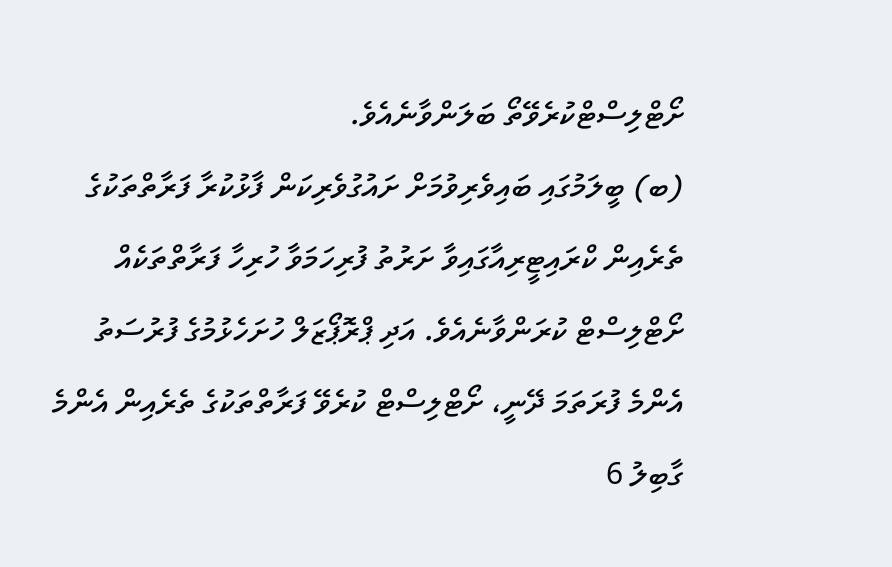ށޯޓްލިސްޓްކުރެވޭތޯ ބަލަންވާނެއެވެ.
(ބ) ބީލަމުގައި ބައިވެރިވުމަށް ށައުގުވެރިކަން ފާޅުކުރާ ފަރާތްތަކުގެ ތެރެއިން ކްރައިޓީރިއާގައިވާ ށަރުތު ފުރިހަމަވާ ހުރިހާ ފަރާތްތަކެއް ށޯޓްލިސްޓް ކުރަންވާނެއެވެ. އަދި ޕްރޮޕޯޒަލް ހުށަހެޅުމުގެ ފުރުސަތު އެންމެ ފުރަތަމަ ދޭނީ، ށޯޓްލިސްޓް ކުރެވޭ ފަރާތްތަކުގެ ތެރެއިން އެންމެ ގާބިލު 6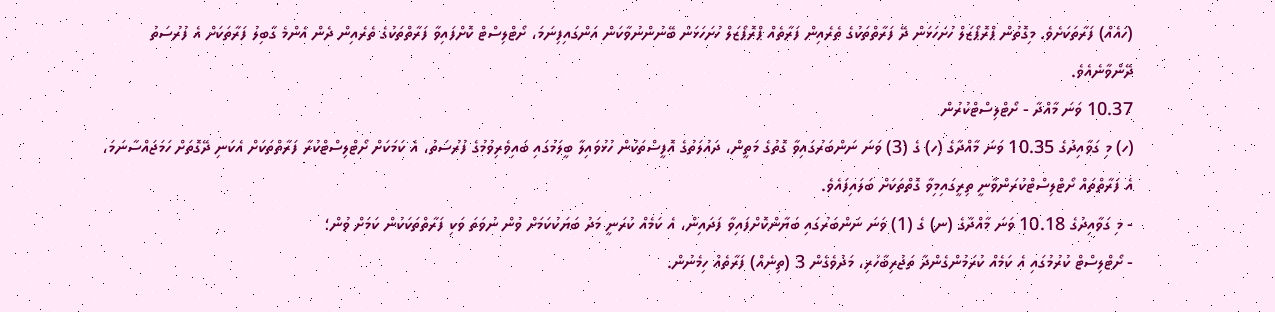(ހައެއް) ފަރާތަކަށެވެ. މިގޮތުން ޕްރޮޕޯޒަލް ހުށަހަޅަން ދޭ ފަރާތްތަކުގެ ތެރެއިން ފަރާތެއް ޕްރޮޕޯޒަލް ހުށަހަޅަން ބޭނުންނުވާކަން އަންގައިފިނަމަ، ށޯޓްލިސްޓް ކޮށްފައިވާ ފަރާތްތަކުގެ ތެރެއިން ދެން އެންމެ ގާބިލު ފަރާތަކަށް އެ ފުރުސަތު ދޭންވާނެއެވެ.
10.37 ވަނަ މާއްދާ - ށޯޓްލިސްޓްކުރުން
(ހ) މި ގަވާއިދުގެ 10.35 ވަނަ މާއްދާގެ (ހ) ގެ (3) ވަނަ ނަންބަރުގައިވާ ގޮތުގެ މަތީން، ދައުލަތުގެ އޮފީސްތަކުން ހުޅުވައިލާ ބީލަމުގައި ބައިވެރިވުމުގެ ފުރުސަތު، އެ ކަމަކަށް ށޯޓްލިސްޓްކުރާ ފަރާތްތަކަށް އެކަނި ދޭގޮތަށް ހަމަޖައްސާނަމަ، އެ ފަރާތްތައް ށޯޓްލިސްޓްކުރަންވާނީ ތިރީގައިމިވާ ގޮތްތަކަށް ބަލައިފައެވެ.
- މި ގަވާއިދުގެ 10.18 ވަނަ މާއްދާގެ (ނ) ގެ (1) ވަނަ ނަންބަރުގައި ބަޔާންކޮށްފައިވާ ފަދައިން، އެ ކަމެއް ކުރަނީ މަދު ބަޔަކުކަމަށް ވުން ނުވަތަ ވަކި ފަރާތްތަކަކުން ކަމަށް ވުން؛
- ށޯޓްލިސްޓް ކުރުމުގައި އެ ކަމެއް ކުރަމުންގެންދާ ތަޖުރިބާހުރި، މަދުވެގެން 3 (ތިނެއް) ފަރާތެއް ހިމެނުން.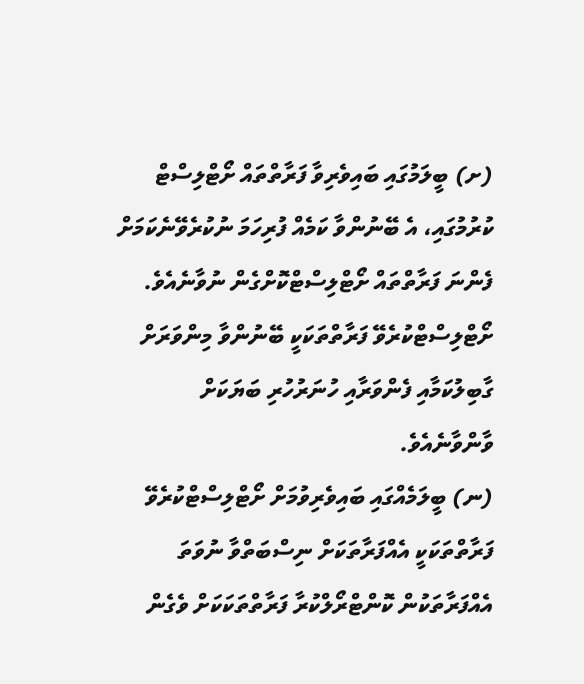(ށ) ބީލަމުގައި ބައިވެރިވާ ފަރާތްތައް ށޯޓްލިސްޓް ކުރުމުގައި، އެ ބޭނުންވާ ކަމެއް ފުރިހަމަ ނުކުރެވޭނެކަމަށް ފެންނަ ފަރާތްތައް ށޯޓްލިސްޓްކޮށްގެން ނުވާނެއެވެ. ށޯޓްލިސްޓްކުރެވޭ ފަރާތްތަކަކީ ބޭނުންވާ މިންވަރަށް ގާބިލުކަމާއި ފެންވަރާއި ހުނަރުހުރި ބަޔަކަށް ވާންވާނެއެވެ.
(ނ) ބީލަމެއްގައި ބައިވެރިވުމަށް ށޯޓްލިސްޓްކުރެވޭ ފަރާތްތަކަކީ އެއްފަރާތަކަށް ނިސްބަތްވާ ނުވަތަ އެއްފަރާތަކުން ކޮންޓްރޯލްކުރާ ފަރާތްތަކަކަށް ވެގެން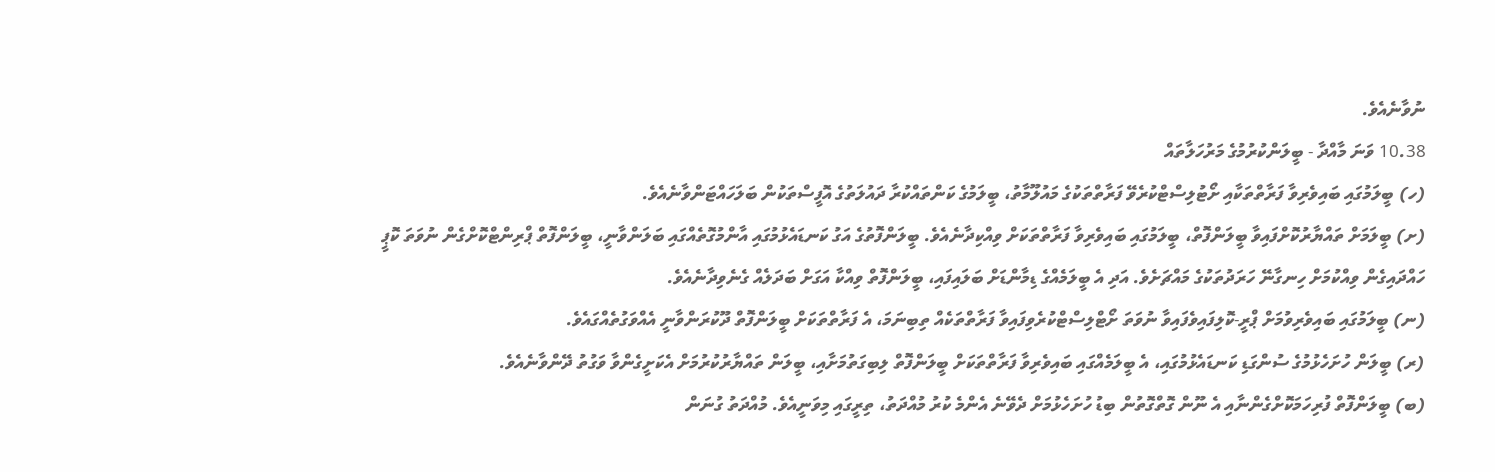ނުވާނެއެވެ.
10.38 ވަނަ މާއްދާ - ބީލަންކުރުމުގެ މަރުހަލާތައް
(ހ) ބީލަމުގައި ބައިވެރިވާ ފަރާތްތަކާއި ށޯޓުލިސްޓްކުރެވޭ ފަރާތްތަކުގެ މައުލޫމާތު، ބީލަމުގެ ކަންތައްކުރާ ދައުލަތުގެ އޮފީސްތަކުން ބަލަހައްޓަންވާނެއެވެ.
(ށ) ބީލަމަށް ތައްޔާރުކޮށްފައިވާ ބީލަންފޮތް، ބީލަމުގައި ބައިވެރިވާ ފަރާތްތަކަށް ވިއްކިދާނެއެވެ. ބީލަންފޮތުގެ އަގު ކަނޑައެޅުމުގައި އާންމުގޮތެއްގައި ބަލަންވާނީ، ބީލަންފޮތް ޕްރިންޓްކޮށްގެން ނުވަތަ ކޮޕީ ހައްދައިގެން ވިއްކުމަށް ހިނގާނޭ ހަރަދުތަކުގެ މައްޗަށެވެ. އަދި އެ ބީލަމެއްގެ ޑިމާންޑަށް ބަލައިފައި، ބީލަންފޮތް ވިއްކާ އަގަށް ބަދަލެއް ގެނެވިދާނެއެވެ.
(ނ) ބީލަމުގައި ބައިވެރިވުމަށް ޕްރީ-ކޮލިފައިވެފައިވާ ނުވަތަ ށޯޓްލިސްޓްކުރެވިފައިވާ ފަރާތްތަކެއް ތިބިނަމަ، އެ ފަރާތްތަކަށް ބީލަންފޮތް ދޫކުރަންވާނީ އެއްވަގުތެއްގައެވެ.
(ރ) ބީލަން ހުށަހެޅުމުގެ ސުންގަޑި ކަނޑައެޅުމުގައި، އެ ބީލަމެއްގައި ބައިވެރިވާ ފަރާތްތަކަށް ބީލަންފޮތް ލިބިގަތުމަށާއި، ބީލަން ތައްޔާރުކުރުމަށް އެކަށީގެންވާ ވަގުތު ދޭންވާނެއެވެ.
(ބ) ބީލަންފޮތް ފުރިހަމަކޮށްގެންނާއި އެ ނޫން ގޮތްގޮތުން ބިޑު ހުށަހެޅުމަށް ދެވޭނެ އެންމެ ކުރު މުއްދަތު، ތިރީގައި މިވަނީއެވެ. މުއްދަތު ގުނަން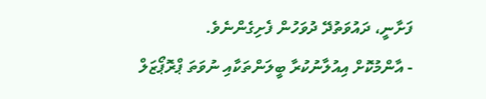ފަށާނީ، ދައުވަތުދޭ ދުވަހުން ފެށިގެންނެވެ.
- އާންމުކޮށް އިއުލާނުކުރާ ބީލަންތަކާއި ނުވަތަ ޕްރޮޕޯޒަލް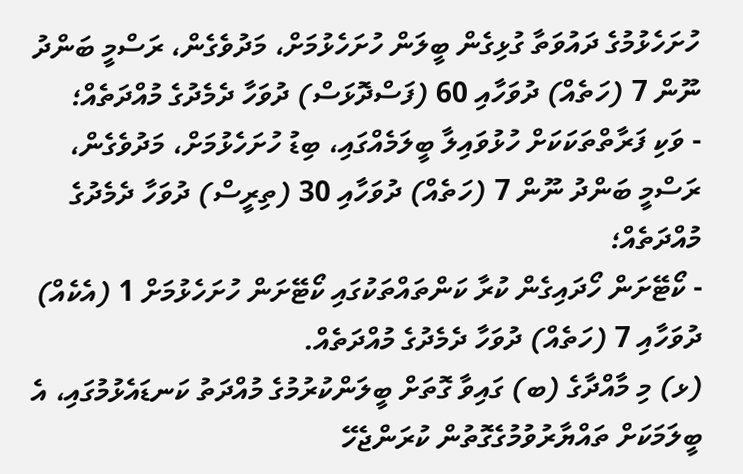ހުށަހެޅުމުގެ ދައުވަތާ ގުޅިގެން ބީލަން ހުށަހެޅުމަށް، މަދުވެގެން، ރަސްމީ ބަންދު ނޫން 7 (ހަތެއް) ދުވަހާއި 60 (ފަސްދޮޅަސް) ދުވަހާ ދެމެދުގެ މުއްދަތެއް؛
- ވަކި ފަރާތްތަކަކަށް ހުޅުވައިލާ ބީލަމެއްގައި، ބިޑު ހުށަހެޅުމަށް، މަދުވެގެން، ރަސްމީ ބަންދު ނޫން 7 (ހަތެއް) ދުވަހާއި 30 (ތިރީސް) ދުވަހާ ދެމެދުގެ މުއްދަތެއް؛
- ކޯޓޭށަން ހޯދައިގެން ކުރާ ކަންތައްތަކުގައި ކޯޓޭށަން ހުށަހެޅުމަށް 1 (އެކެއް) ދުވަހާއި 7 (ހަތެއް) ދުވަހާ ދެމެދުގެ މުއްދަތެއް.
(ޅ) މި މާއްދާގެ (ބ) ގައިވާ ގޮތަށް ބީލަންކުރުމުގެ މުއްދަތު ކަނޑައެޅުމުގައި، އެ ބީލަމަކަށް ތައްޔާރުވުމުގެގޮތުން ކުރަންޖެހޭ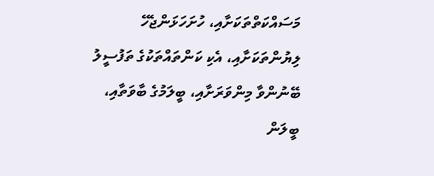މަސައްކަތްތަކަށާއި، ހުށަހަޅަންޖެހޭ ލިޔުންތަކަށާއި، އެކި ކަންތައްތަކުގެ ތަފުސީލު ބޭނުންވާ މިންވަރަށާއި، ބީލަމުގެ ބާވަތާއި، ބީލަން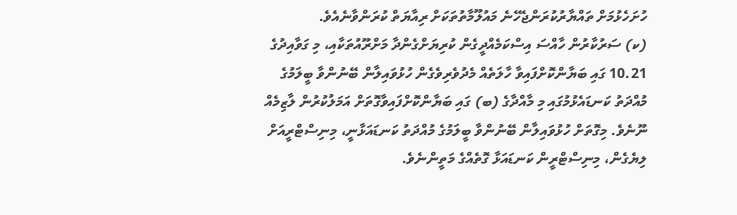ހުށަހެޅުމަށް ތައްޔާރުކުރަންޖެހޭނެ މައުލޫމާތުތަކަށް ރިއާޔަތް ކުރަންވާނެއެވެ.
(ކ) ސަރުކާރުން ހާއްސަ އިސްކަމެއްދީގެން ކުރިޔަށްގެންދާ މަށްރޫއުތަކާއި، މި ގަވާއިދުގެ 10.21 ގައި ބަޔާންކޮށްފައިވާ ހާލަތެއް މެދުވެރިވެގެން ހުޅުވައިލާން ބޭނުންވާ ބީލަމުގެ މުއްދަތު ކަނޑައެޅުމުގައި މި މާއްދާގެ (ބ) ގައި ބަޔާންކޮށްފައިވާގޮތަށް އަމަލުކުރުން ލާޒިމެއް ނޫނެވެ. މިގޮތަށް ހުޅުވައިލާން ބޭނުންވާ ބީލަމުގެ މުއްދަތު ކަނޑައަޅާނީ، މިނިސްޓްރީއަށް ލިޔެގެން، މިނިސްޓްރީން ކަނޑައަޅާ ގޮތެއްގެ މަތީންނެވެ.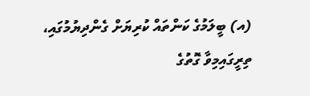(އ) ބީލަމުގެ ކަންތައް ކުރިޔަށް ގެންދިޔުމުގައި، ތިރީގައިމިވާ ގޮތުގެ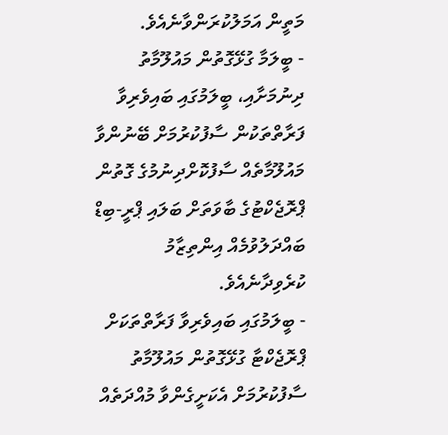މަތީން އަމަލުކުރަންވާނެއެވެ.
- ބީލަމާ ގުޅޭގޮތުން މައުލޫމާތު ދިނުމަށާއި، ބީލަމުގައި ބައިވެރިވާ ފަރާތްތަކުން ސާފުކުރުމަށް ބޭނުންވާ މައުލޫމާތެއް ސާފުކޮށްދިނުމުގެ ގޮތުން ޕްރޮޖެކްޓުގެ ބާވަތަށް ބަލައި ޕްރީ-ބިޑް ބައްދަލުވުމެއް އިންތިޒާމު ކުރެވިދާނެއެވެ.
- ބީލަމުގައި ބައިވެރިވާ ފަރާތްތަކަށް ޕްރޮޖެކްޓާ ގުޅޭގޮތުން މައުލޫމާތު ސާފުކުރުމަށް އެކަށީގެންވާ މުއްދަތެއް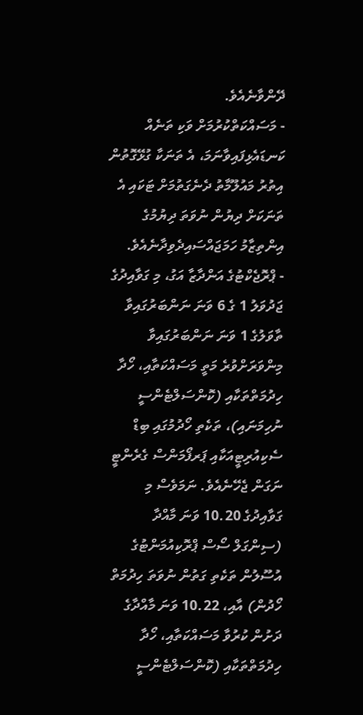ދޭންވާނެއެވެ.
- މަސައްކަތްކުރުމަށް ވަކި ތަނެއް ކަނޑައެޅިފައިވާނަމަ، އެ ތަނަކާ ގުޅޭގޮތުން އިތުރު މައުލޫމާތު ދެނެގަތުމަށް ޓަކައި އެ ތަނަކަށް ދިޔުން ނުވަތަ ދިޔުމުގެ އިންތިޒާމު ހަމަޖައްސައިދެވިދާނެއެވެ.
- ޕްރޮޖެކްޓުގެ އަންދާޒާ އަގު، މި ގަވާއިދުގެ ޖަދުވަލު 1 ގެ 6 ވަނަ ނަންބަރުގައިވާ ތާވަލުގެ 1 ވަނަ ނަންބަރުގައިވާ މިންވަރަށްވުރެ މަތީ މަސައްކަތާއި، ހޯދާ ހިދުމަތްތަކާއި (ކޮންސަލްޓެންސީ ނުހިމަނައި)، ތަކެތި ހޯދުމުގައި ބިޑް ސެކިއުރިޓީއަކާއި ޕަރފޯމަންސް ގެރެންޓީ ނަގަން ޖެހޭނެއެވެ. ނަމަވެސް މި ގަވާއިދުގެ 10.20 ވަނަ މާއްދާ (ސިންގަލް ސޯސް ޕްރޮކިއުމަންޓުގެ އުސޫލުން ތަކެތި ގަތުން ނުވަތަ ހިދުމަތް ހޯދުން) އާއި، 10.22 ވަނަ މާއްދާގެ ދަށުން ކުރުވާ މަސައްކަތާއި، ހޯދާ ހިދުމަތްތަކާއި (ކޮންސަލްޓެންސީ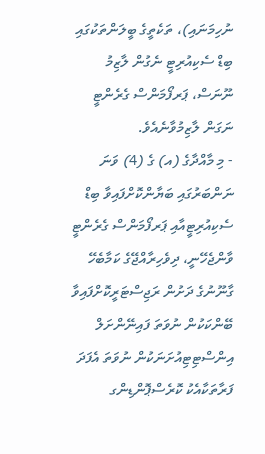ނުހިމަނައި)، ތަކެތީގެ ބީލަންތަކުގައި ބިޑް ސެކިއުރިޓީ ނެގުން ލާޒިމު ނޫނަސް، ޕަރފޯމަންސް ގެރެންޓީ ނަގަން ލާޒިމުވާނެއެވެ.
- މި މާއްދާގެ (އ) ގެ (4) ވަނަ ނަންބަރުގައި ބަޔާންކޮށްފައިވާ ބިޑް ސެކިއުރިޓީއާއި ޕަރފޯމަންސް ގެރެންޓީ ވާންޖެހޭނީ، ދިވެހިރާއްޖޭގެ ކަމާބެހޭ ގާނޫނުގެ ދަށުން ރަޖިސްޓަރީކޮށްފައިވާ ބޭންކަކުން ނުވަތަ ފައިނޭންށަލް އިންސްޓިޓިއުށަނަކުން ނުވަތަ އެފަދަ ފަރާތަކާއެކު ކޮރެސްޕޮންޑިންގ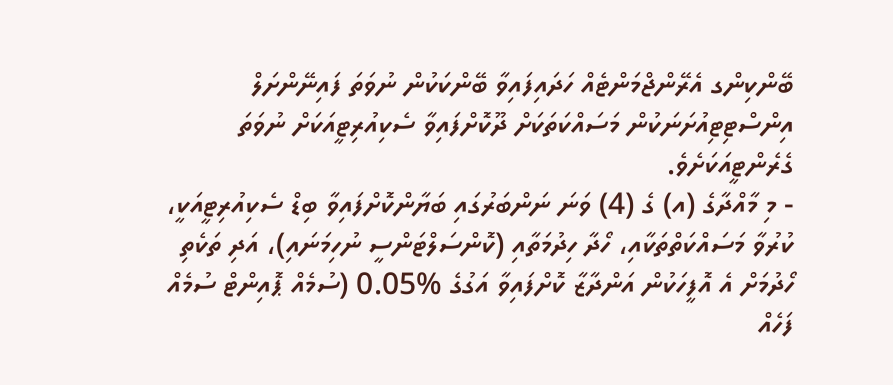ބޭންކިންގ އެރޭންޖްމަންޓެއް ހަދައިފައިވާ ބޭންކަކުން ނުވަތަ ފައިނޭންށަލް އިންސްޓިޓިއުށަނަކުން މަސައްކަތަކަށް ދޫކޮށްފައިވާ ސެކިއުރިޓީއަކަށް ނުވަތަ ގެރެންޓީއަކަށެވެ.
- މި މާއްދާގެ (އ) ގެ (4) ވަނަ ނަންބަރުގައި ބަޔާންކޮށްފައިވާ ބިޑް ސެކިއުރިޓީއަކީ، ކުރުވާ މަސައްކަތްތަކާއި، ހޯދާ ހިދުމަތާއި (ކޮންސަލްޓަންސީ ނުހިމަނައި)، އަދި ތަކެތި ހޯދުމަށް އެ އޮފީހަކުން އަންދާޒާ ކޮށްފައިވާ އަގުގެ %0.05 (ސުމެއް ޕޮއިންޓް ސުމެއް ފަހެއް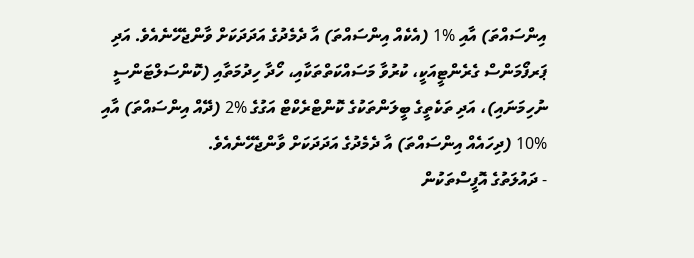އިންސައްތަ) އާއި %1 (އެކެއް އިންސައްތަ) އާ ދެމެދުގެ އަދަދަކަށް ވާންޖެހޭނެއެވެ. އަދި ޕަރފޯމަންސް ގެރެންޓީއަކީ، ކުރުވާ މަސައްކަތްތަކާއި، ހޯދާ ހިދުމަތާއި (ކޮންސަލްޓަންސީ ނުހިމަނައި)، އަދި ތަކެތީގެ ބީލަންތަކުގެ ކޮންޓްރެކްޓް އަގުގެ %2 (ދޭއް އިންސައްތަ) އާއި %10 (ދިހައެއް އިންސައްތަ) އާ ދެމެދުގެ އަދަދަކަށް ވާންޖެހޭނެއެވެ.
- ދައުލަތުގެ އޮފީސްތަކުން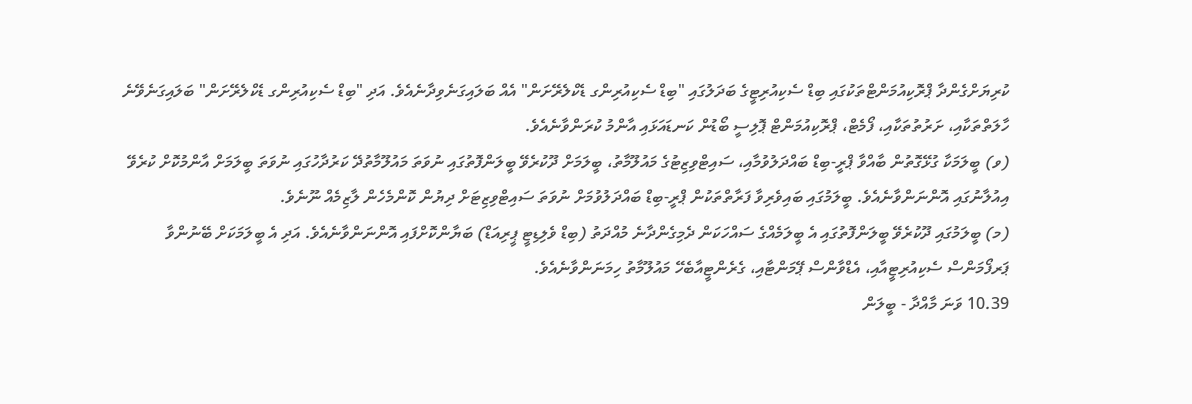ކުރިޔަށްގެންދާ ޕްރޮކިއުމަންޓްތަކުގައި ބިޑް ސެކިއުރިޓީގެ ބަދަލުގައި "ބިޑް ސެކިއުރިންގ ޑެކްލެރޭށަން" އެއް ބަލައިގަނެވިދާނެއެވެ. އަދި "ބިޑް ސެކިއުރިންގ ޑެކްލެރޭށަން" ބަލައިގަނެވޭނެ ހާލަތްތަކާއި، ށަރުތުތަކާއި، ފޯމެޓް، ޕްރޮކިއުމަންޓް ޕޮލިސީ ބޯޑުން ކަނޑައަޅައި އާންމު ކުރަންވާނެއެވެ.
(ވ) ބީލަމަކާ ގުޅޭގޮތުން ބާއްވާ ޕްރީ-ބިޑް ބައްދަލުވުމާއި، ސައިޓްވިޒިޓުގެ މައުލޫމާތު، ބީލަމަށް ދޫކުރެވޭ ބީލަންފޮތުގައި ނުވަތަ މައުލޫމާތުދޭ ކަރުދާހުގައި ނުވަތަ ބީލަމަށް އާންމުކޮށް ކުރެވޭ އިއުލާނުގައި އޮންނަންވާނެއެވެ. ބީލަމުގައި ބައިވެރިވާ ފަރާތްތަކުން ޕްރީ-ބިޑް ބައްދަލުވުމަށް ނުވަތަ ސައިޓްވިޒިޓަށް ދިޔުން ކޮންމެހެން ލާޒިމެއް ނޫނެވެ.
(މ) ބީލަމުގައި ދޫކުރެވޭ ބީލަންފޮތުގައި އެ ބީލަމެއްގެ ސައްހަކަން ދެމިގެންދާނެ މުއްދަތު (ބިޑް ވެލިޑިޓީ ޕީރިއަޑް) ބަޔާންކޮށްފައި އޮންނަންވާނެއެވެ. އަދި އެ ބީލަމަކަށް ބޭނުންވާ ޕަރފޯމަންސް ސެކިއުރިޓީއާއި، އެޑްވާންސް ޕޭމަންޓާއި، ގެރެންޓީއާބެހޭ މައުލޫމާތު ހިމަނަންވާނެއެވެ.
10.39 ވަނަ މާއްދާ - ބީލަން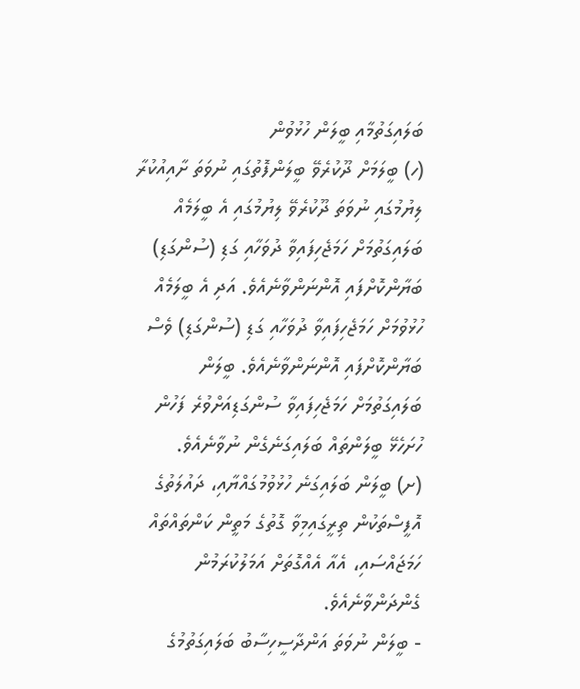ބަލައިގަތުމާއި ބީލަން ހުޅުވުން
(ހ) ބީލަމަށް ދޫކުރެވޭ ބީލަންފޮތުގައި ނުވަތަ ށާއިއުކުރާ ލިޔުމުގައި ނުވަތަ ދޫކުރެވޭ ލިޔުމުގައި އެ ބީލަމެއް ބަލައިގަތުމަށް ހަމަޖެހިފައިވާ ދުވަހާއި ގަޑި (ސުންގަޑި) ބަޔާންކޮށްފައި އޮންނަންވާނެއެވެ. އަދި އެ ބީލަމެއް ހުޅުވުމަށް ހަމަޖެހިފައިވާ ދުވަހާއި ގަޑި (ސުންގަޑި) ވެސް ބަޔާންކޮށްފައި އޮންނަންވާނެއެވެ. ބީލަން ބަލައިގަތުމަށް ހަމަޖެހިފައިވާ ސުންގަޑިއަށްވުރެ ފަހުން ހުށަހެޅޭ ބީލަންތައް ބަލައިގަނެގެން ނުވާނެއެވެ.
(ށ) ބީލަން ބަލައިގަނެ ހުޅުވުމުގައްޔާއި، ދައުލަތުގެ އޮފީސްތަކުން ތިރީގައިމިވާ ގޮތުގެ މަތީން ކަންތައްތައް ހަމަޖައްސައި، އެއާ އެއްގޮތަށް އަމަލުކުރަމުން ގެންދަންވާނެއެވެ.
- ބީލަން ނުވަތަ އަންދާސީހިސާބު ބަލައިގަތުމުގެ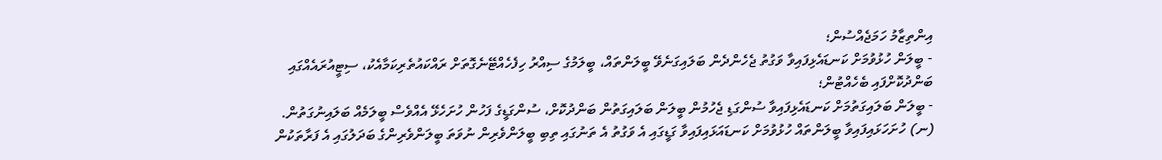އިންތިޒާމު ހަމަޖެއްސުން؛
- ބީލަން ހުޅުވުމަށް ކަނޑައެޅިފައިވާ ވަގުތު ޖެހެންދެން ބަލައިގަނެވޭ ބީލަންތައް، ބީލަމުގެ ސިއްރު ހިފެހެއްޓޭނެގޮތަށް ރައްކައުތެރިކަމާއެކު، ސިޓީއުރައެއްގައި ބަންދުކޮށްފައި ބެހެއްޓުން؛
- ބީލަން ބަލައިގަތުމަށް ކަނޑައެޅިފައިވާ ސުންގަޑި ޖެހުމުން ބީލަން ބަލައިގަތުން ބަންދުކޮށް، ސުންގަޑީގެ ފަހުން ހުށަހެޅޭ އެއްވެސް ބީލަމެއް ބަލައިނުގަތުން.
(ނ) ހުށަހަޅައިފައިވާ ބީލަންތައް ހުޅުވުމަށް ކަނޑައަޅައިފައިވާ ގަޑީގައި އެ ވަގުތު އެ ތަނުގައި ތިބި ބީލަންވެރިން ނުވަތަ ބީލަންވެރިންގެ ބަދަލުގައި އެ ފަރާތަކުން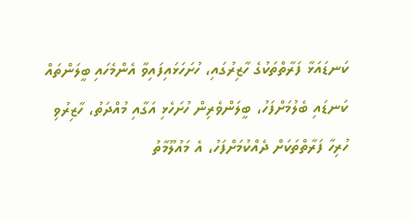ކަނޑައަޅާ ފަރާތްތަކުގެ ހާޒިރުގައި، ހުށަހަޅައިފައިވާ އެންމެހައި ބީލަންތައް ކަނޑައި ބެލުމަށްފަހު، ބީލަންވެރިން ހުށަހެޅި އަގާއި މުއްދަތު، ހާޒިރުވި ހުރިހާ ފަރާތްތަކަށް ދެއްކުމަށްފަހު، އެ މައުލޫމާތު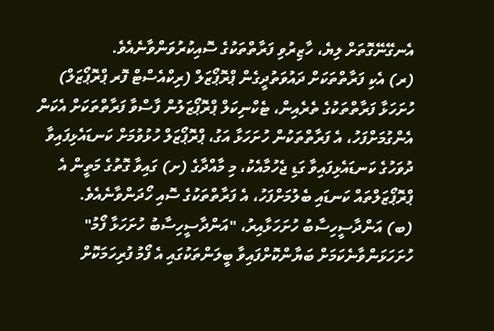އެނގޭނޭގޮތަށް ލިޔެ، ހާޒިރުވި ފަރާތްތަކުގެ ސޮއިކުރުވަންވާނެއެވެ.
(ރ) އެކި ފަރާތްތަކަށް ދައުވަތުދީގެން ޕްރޮޕޯޒަލް (ރިކްއެސްޓް ފޮރ ޕްރޮޕޯޒަލް) ހުށަހަޅާ ފަރާތްތަކުގެ ތެރެއިން، ޓެކްނިކަލް ޕްރޮޕޯޒަލުން ފާސްވާ ފަރާތްތަކަށް އެކަން އެންގުމަށްފަހު، އެ ފަރާތްތަކުން ހުށަހަޅާ އަގު، ޕްރޮޕޯޒަލް ހުޅުވުމަށް ކަނޑައެޅިފައިވާ ދުވަހުގެ ކަނޑައެޅިފައިވާ ގަޑި ޖެހުމާއެކު، މި މާއްދާގެ (ށ) ގައިވާ ގޮތުގެ މަތީން އެ ޕްރޮޕޯޒަލްތައް ކަނޑައި ބެލުމަށްފަހު، އެ ފަރާތްތަކުގެ ސޮއި ހޯދަންވާނެއެވެ.
(ބ) އަންދާސީހިސާބު ހުށަހަޅާއިރު، "އަންދާސީހިސާބު ހުށަހަޅާ ފޯމު" ހުށަހަޅަންވާނެކަމަށް ބަޔާންކޮށްފައިވާ ބީލަންތަކުގައި އެ ފޯމު ފުރިހަމަކޮށް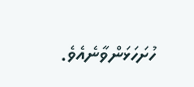ހުށަހަޅަންވާނެއެވެ.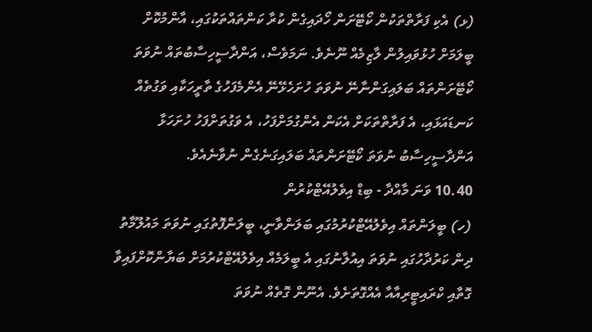(ޅ) އެކި ފަރާތްތަކުން ކޯޓޭށަން ހޯދައިގެން ކުރާ ކަންތައްތަކުގައި، އާންމުކޮށް ބީލަމަށް ހުޅުވައިލުން ލާޒިމެއް ނޫނެވެ. ނަމަވެސް، އަންދާސީހިސާބުތައް ނުވަތަ ކޯޓޭށަންތައް ބަލައިގަންނާނޭ ނުވަތަ ހުށަހެޅޭނޭ އެންމެފަހުގެ ތާރީހަކާއި ވަގުތެއް ކަނޑައަޅައި، އެ ފަރާތްތަކަށް އެކަން އެންގުމަށްފަހު، އެ ވަގުތަށްފަހު ހުށަހަޅާ އަންދާސީހިސާބު ނުވަތަ ކޯޓޭށަންތައް ބަލައިގަނެގެން ނުވާނެއެވެ.
10.40 ވަނަ މާއްދާ - ބިޑް އިވެލުއޭޓްކުރުން
(ހ) ބީލަންތައް އިވެލުއޭޓްކުރުމުގައި ބަލަންވާނީ، ބީލަންފޮތުގައި ނުވަތަ މައުލޫމާތު ދިން ކަރުދާހުގައި ނުވަތަ އިއުލާނުގައި އެ ބީލަމެއް އިވެލުއޭޓްކުރުމަށް ބަޔާންކޮށްފައިވާ ގޮތާއި ކްރައިޓީރިއާއާ އެއްގޮތަށެވެ. އެނޫން ގޮތެއް ނުވަތަ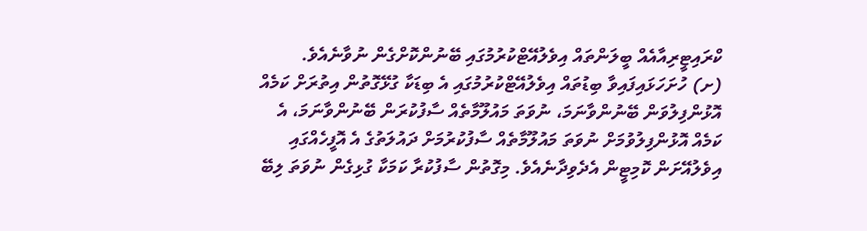ކްރައިޓީރިއާއެއް ބީލަންތައް އިވެލުއޭޓްކުރުމުގައި ބޭނުންކޮށްގެން ނުވާނެއެވެ.
(ށ) ހުށަހަޅައިފައިވާ ބިޑުތައް އިވެލުއޭޓްކުރުމުގައި އެ ބިޑަކާ ގުޅޭގޮތުން އިތުރަށް ކަމެއް އޮޅުންފިލުވަން ބޭނުންވާނަމަ، ނުވަތަ މައުލޫމާތެއް ސާފުކުރަން ބޭނުންވާނަމަ، އެ ކަމެއް އޮޅުންފިލުވުމަށް ނުވަތަ މައުލޫމާތެއް ސާފުކުރުމަށް ދައުލަތުގެ އެ އޮފީހެއްގައި އިވެލުއޭށަން ކޮމިޓީން އެދެވިދާނެއެވެ. މިގޮތުން ސާފުކުރާ ކަމަކާ ގުޅިގެން ނުވަތަ ލިބޭ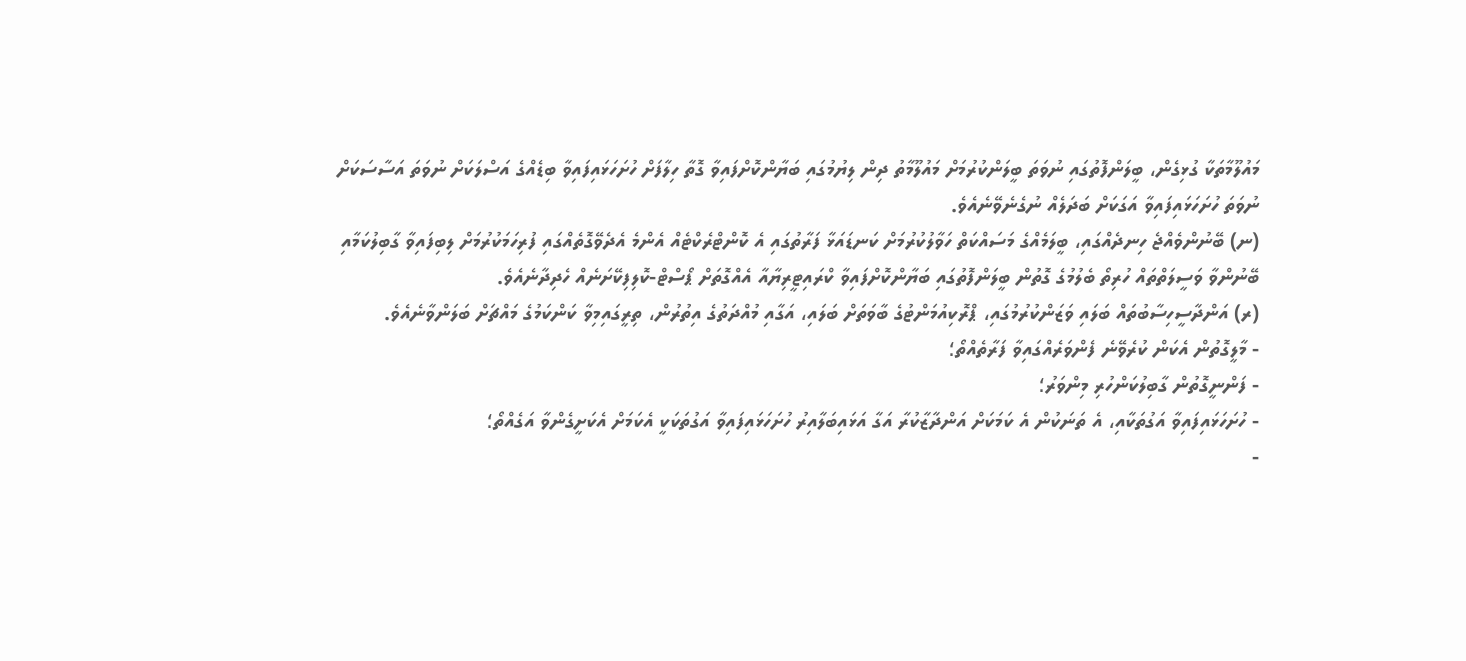މައުލޫމާތަކާ ގުޅިގެން، ބީލަންފޮތުގައި ނުވަތަ ބީލަންކުރުމަށް މައުލޫމާތު ދިން ލިޔުމުގައި ބަޔާންކޮށްފައިވާ ގޮތާ ހިލާފަށް ހުށަހަޅައިފައިވާ ބިޑެއްގެ އަސްލަކަށް ނުވަތަ އަސާސަކަށް ނުވަތަ ހުށަހަޅައިފައިވާ އަގަކަށް ބަދަލެއް ނުގެނެވޭނެއެވެ.
(ނ) ބޭނުންވެއްޖެ ހިނދެއްގައި، ބީލަމެއްގެ މަސައްކަތް ހަވާލުކުރުމަށް ކަނޑައަޅާ ފަރާތުގައި އެ ކޮންޓްރެކްޓެއް އެންމެ އެދެވޭގޮތެއްގައި ފުރިހަމަކުރުމަށް ލިބިފައިވާ ގާބިލުކަމާއި ބޭނުންވާ ވަސީލަތްތައް ހުރިތޯ ބެލުމުގެ ގޮތުން ބީލަންފޮތުގައި ބަޔާންކޮށްފައިވާ ކްރައިޓީރިޔާއާ އެއްގޮތަށް ޕޯސްޓް-ކޮލިފިކޭށަނެއް ހެދިދާނެއެވެ.
(ރ) އަންދާސީހިސާބުތައް ބަލައި ވަޒަންކުރުމުގައި، ޕްރޮކިއުމަންޓުގެ ބާވަތަށް ބަލައި، އަގާއި މުއްދަތުގެ އިތުރުން، ތިރީގައިމިވާ ކަންކަމުގެ މައްޗަށް ބަލަންވާނެއެވެ.
- މާލީގޮތުން އެކަން ކުރެވޭނެ ފެންވަރެއްގައިވާ ފަރާތެއްތޯ؛
- ފަންނީގޮތުން ގާބިލުކަންހުރި މިންވަރު؛
- ހުށަހަޅައިފައިވާ އަގުތަކާއި، އެ ތަނަކުން އެ ކަމަކަށް އަންދާޒާކުރާ އަގާ އަޅައިބަލާއިރު ހުށަހަޅައިފައިވާ އަގުތަކަކީ އެކަމަށް އެކަށީގެންވާ އަގެއްތޯ؛
-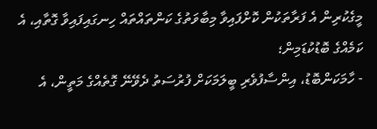މީގެކުރިން އެ ފަރާތަކުން ކޮށްފައިވާ މިބާވަތުގެ ކަންތައްތައް ހިނގައިފައިވާ ގޮތާއި، އެ ކަމެއްގެ ބޮޑުކުޑަމިން؛
- ހާމަކަންބޮޑު، އިންސާފުވެރި ބީލަމަކަށް ފުރުސަތު ދެވޭނޭ ގޮތެއްގެ މަތީން، އެ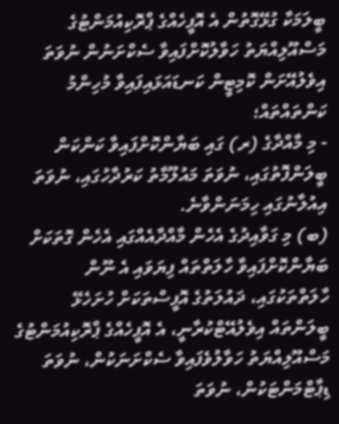ބީލަމަކާ ގުޅޭގޮތުން އެ އޮފީހެއްގެ ޕްރޮކިއުމަންޓުގެ މަސްއޫލިއްޔަތު ހަވާލުކޮށްފައިވާ ސެކްށަނުން ނުވަތަ އިވެލުއޭށަން ކޮމިޓީން ކަނޑައަޅައިފައިވާ މުހިންމު ކަންތައްތައް؛
- މި މާއްދާގެ (ރ) ގައި ބަޔާންކޮށްފައިވާ ކަންކަން ބީލަންފޮތުގައި، ނުވަތަ މައުލޫމާތު ކަރުދާހުގައި، ނުވަތަ އިއުލާނުގައި ހިމަނަންވާނެ.
(ބ) މި ގަވާއިދުގެ އެހެން މާއްދާއެއްގައި އެހެން ގޮތަކަށް ބަޔާންކޮށްފައިވާ ހާލަތްތައް ފިޔަވައި އެ ނޫން ހާލަތްތަކުގައި، ދައުލަތުގެ އޮފީސްތަކަށް ހުށަހެޅޭ ބީލަންތައް އިވެލުއޭޓްކުރާނީ، އެ އޮފީހެއްގެ ޕްރޮކިއުމަންޓުގެ މަސްއޫލިއްޔަތު ހަވާލުވެފައިވާ ސެކްށަނަކުން، ނުވަތަ ޑިޕާޓްމަންޓަކުން، ނުވަތަ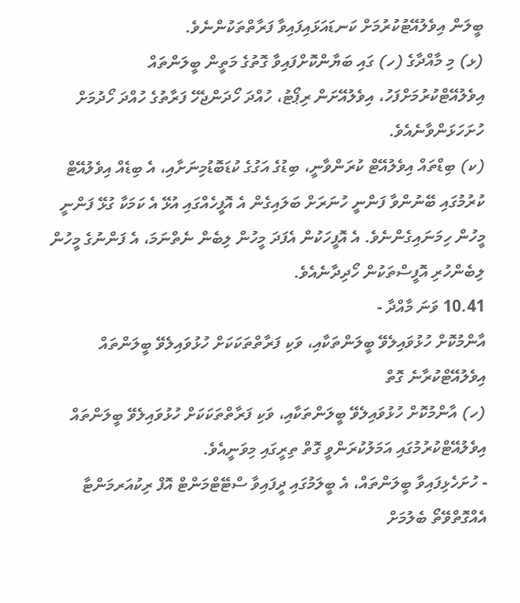ބީލަން އިވެލުއޭޓުކުރުމަށް ކަނޑައަޅައިފައިވާ ފަރާތްތަކުންނެވެ.
(ޅ) މި މާއްދާގެ (ހ) ގައި ބަޔާންކޮށްފައިވާ ގޮތުގެ މަތީން ބީލަންތައް އިވެލުއޭޓްކުރުމަށްފަހު، އިވެލުއޭށަން ރިޕޯޓު، ހުއްދަ ހޯދަންޖެހޭ ފަރާތުގެ ހުއްދަ ހޯދުމަށް ހުށަހަޅަންވާނެއެވެ.
(ކ) ބިޑްތައް އިވެލުއޭޓް ކުރަންވާނީ، ބިޑުގެ އަގުގެ ކުޑަބޮޑުމިނަށާއި، އެ ބިޑެއް އިވެލުއޭޓް ކުރުމުގައި ބޭނުންވާ ފަންނީ ހުނަރަށް ބަލައިގެން އެ އޮފީހެއްގައި އުޅޭ އެ ކަމަކާ ގުޅޭ ފަންނީ މީހުން ހިމަނައިގެންނެވެ. އެ އޮފީހަކުން އެފަދަ މީހުން ލިބެން ނެތްނަމަ، އެ ފަންނުގެ މީހުން ލިބެންހުރި އޮފީސްތަކުން ހޯދިދާނެއެވެ.
10.41 ވަނަ މާއްދާ -
އާންމުކޮށް ހުޅުވައިލެވޭ ބީލަންތަކާއި، ވަކި ފަރާތްތަކަކަށް ހުޅުވައިލެވޭ ބީލަންތައް އިވެލުއޭޓްކުރާނެ ގޮތް
(ހ) އާންމުކޮށް ހުޅުވައިލެވޭ ބީލަންތަކާއި، ވަކި ފަރާތްތަކަކަށް ހުޅުވައިލެވޭ ބީލަންތައް އިވެލުއޭޓްކުރުމުގައި އަމަލުކުރަންވީ ގޮތް ތިރީގައި މިވަނީއެވެ.
- ހުށަހެޅިފައިވާ ބީލަންތައް، އެ ބީލަމުގައި ދީފައިވާ ސްޓޭޓްމަންޓް އޮފް ރިކުއަރމަންޓާ އެއްގޮތްވޭތޯ ބެލުމަށް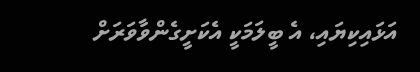އަޅައިކިޔައި، އެ ބީލަމަކީ އެކަށީގެންވާވަރަށް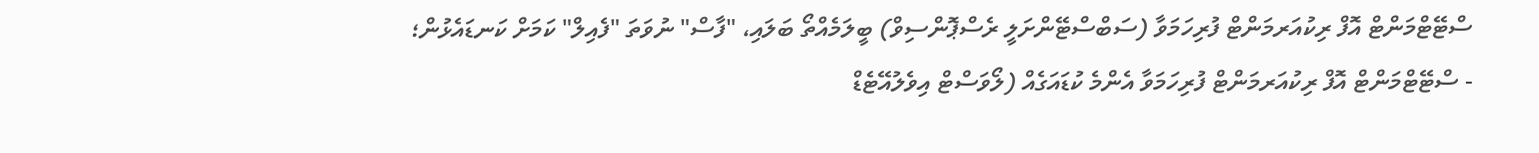ސްޓޭޓްމަންޓް އޮފް ރިކުއަރމަންޓް ފުރިހަމަވާ (ސަބްސްޓޭންށަލީ ރެސްޕޮންސިވް) ބީލަމެއްތޯ ބަލައި، "ފާސް" ނުވަތަ "ފެއިލް" ކަމަށް ކަނޑައެޅުން؛
- ސްޓޭޓްމަންޓް އޮފް ރިކުއަރމަންޓް ފުރިހަމަވާ އެންމެ ކުޑައަގެއް (ލޯވަސްޓް އިވެލުއޭޓެޑް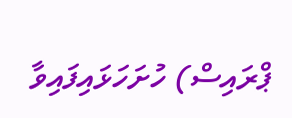ޕްރައިސް) ހުށަހަޅައިފައިވާ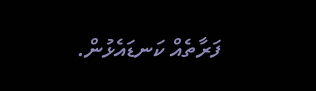ފަރާތެއް ކަނޑައެޅުން.